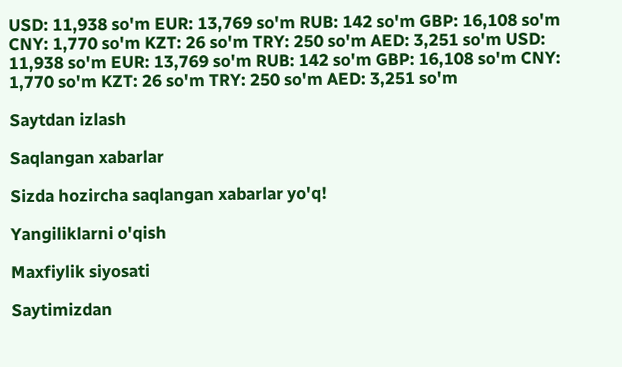USD: 11,938 so'm EUR: 13,769 so'm RUB: 142 so'm GBP: 16,108 so'm CNY: 1,770 so'm KZT: 26 so'm TRY: 250 so'm AED: 3,251 so'm USD: 11,938 so'm EUR: 13,769 so'm RUB: 142 so'm GBP: 16,108 so'm CNY: 1,770 so'm KZT: 26 so'm TRY: 250 so'm AED: 3,251 so'm

Saytdan izlash

Saqlangan xabarlar

Sizda hozircha saqlangan xabarlar yo'q!

Yangiliklarni o'qish

Maxfiylik siyosati

Saytimizdan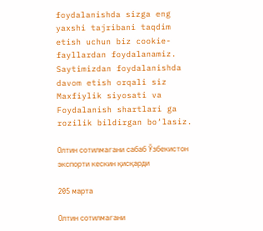foydalanishda sizga eng yaxshi tajribani taqdim etish uchun biz cookie-fayllardan foydalanamiz. Saytimizdan foydalanishda davom etish orqali siz Maxfiylik siyosati va Foydalanish shartlari ga rozilik bildirgan bo‘lasiz.

Олтин сотилмагани сабаб Ўзбекистон экспорти кескин қисқарди

205 марта

Олтин сотилмагани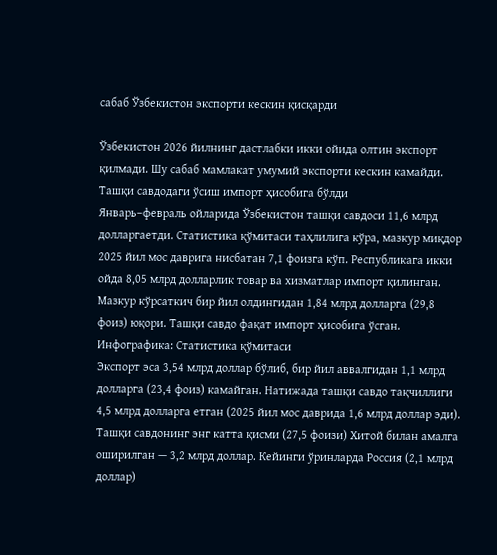сабаб Ўзбекистон экспорти кескин қисқарди

Ўзбекистон 2026 йилнинг дастлабки икки ойида олтин экспорт қилмади. Шу сабаб мамлакат умумий экспорти кескин камайди.
Ташқи савдодаги ўсиш импорт ҳисобига бўлди
Январь–февраль ойларида Ўзбекистон ташқи савдоси 11,6 млрд долларгаетди. Статистика қўмитаси таҳлилига кўра, мазкур миқдор 2025 йил мос даврига нисбатан 7,1 фоизга кўп. Республикага икки ойда 8,05 млрд долларлик товар ва хизматлар импорт қилинган. Мазкур кўрсаткич бир йил олдингидан 1,84 млрд долларга (29,8 фоиз) юқори. Ташқи савдо фақат импорт ҳисобига ўсган.
Инфографика: Статистика қўмитаси
Экспорт эса 3,54 млрд доллар бўлиб, бир йил аввалгидан 1,1 млрд долларга (23,4 фоиз) камайган. Натижада ташқи савдо тақчиллиги 4,5 млрд долларга етган (2025 йил мос даврида 1,6 млрд доллар эди).
Ташқи савдонинг энг катта қисми (27,5 фоизи) Хитой билан амалга оширилган — 3,2 млрд доллар. Кейинги ўринларда Россия (2,1 млрд доллар)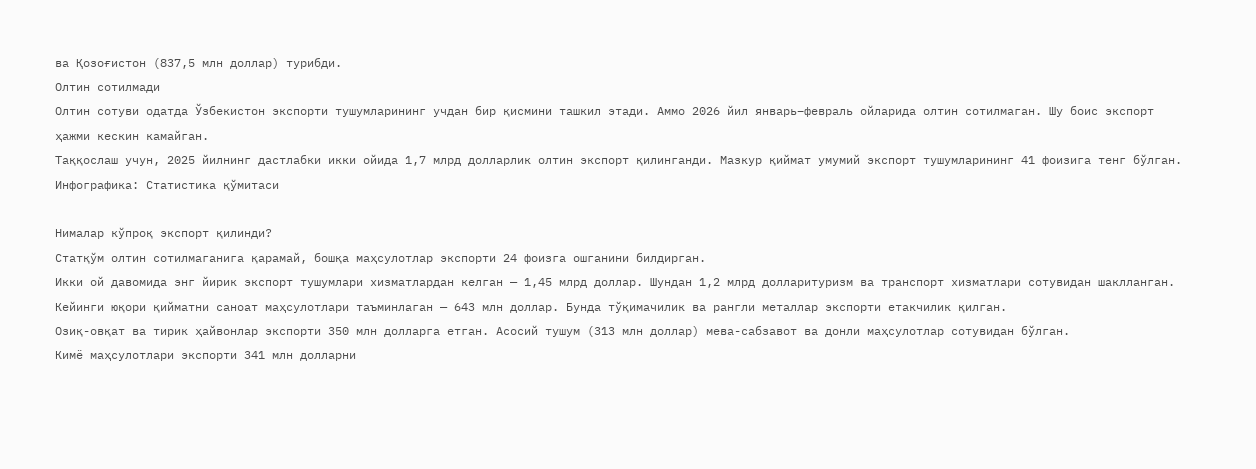ва Қозоғистон (837,5 млн доллар) турибди.
Олтин сотилмади
Олтин сотуви одатда Ўзбекистон экспорти тушумларининг учдан бир қисмини ташкил этади. Аммо 2026 йил январь–февраль ойларида олтин сотилмаган. Шу боис экспорт ҳажми кескин камайган.
Таққослаш учун, 2025 йилнинг дастлабки икки ойида 1,7 млрд долларлик олтин экспорт қилинганди. Мазкур қиймат умумий экспорт тушумларининг 41 фоизига тенг бўлган.
Инфографика: Статистика қўмитаси

Нималар кўпроқ экспорт қилинди?
Статқўм олтин сотилмаганига қарамай, бошқа маҳсулотлар экспорти 24 фоизга ошганини билдирган.
Икки ой давомида энг йирик экспорт тушумлари хизматлардан келган — 1,45 млрд доллар. Шундан 1,2 млрд долларитуризм ва транспорт хизматлари сотувидан шаклланган.
Кейинги юқори қийматни саноат маҳсулотлари таъминлаган — 643 млн доллар. Бунда тўқимачилик ва рангли металлар экспорти етакчилик қилган.
Озиқ-овқат ва тирик ҳайвонлар экспорти 350 млн долларга етган. Асосий тушум (313 млн доллар) мева-сабзавот ва донли маҳсулотлар сотувидан бўлган.
Кимё маҳсулотлари экспорти 341 млн долларни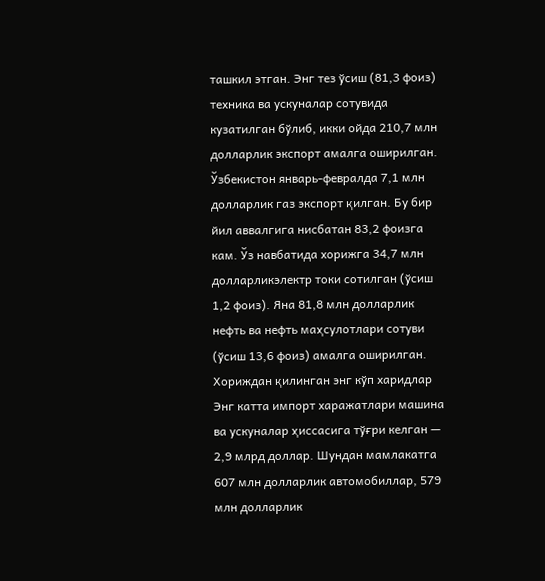ташкил этган. Энг тез ўсиш (81,3 фоиз) техника ва ускуналар сотувида кузатилган бўлиб, икки ойда 210,7 млн долларлик экспорт амалга оширилган.
Ўзбекистон январь-февралда 7,1 млн долларлик газ экспорт қилган. Бу бир йил аввалгига нисбатан 83,2 фоизга кам. Ўз навбатида хорижга 34,7 млн долларликэлектр токи сотилган (ўсиш 1,2 фоиз). Яна 81,8 млн долларлик нефть ва нефть маҳсулотлари сотуви (ўсиш 13,6 фоиз) амалга оширилган.
Хориждан қилинган энг кўп харидлар
Энг катта импорт харажатлари машина ва ускуналар ҳиссасига тўғри келган — 2,9 млрд доллар. Шундан мамлакатга 607 млн долларлик автомобиллар, 579 млн долларлик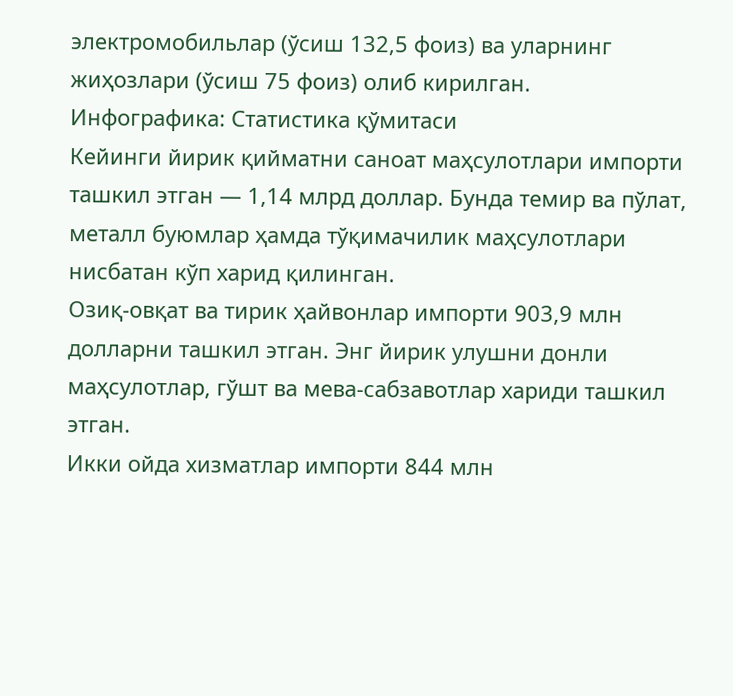электромобильлар (ўсиш 132,5 фоиз) ва уларнинг жиҳозлари (ўсиш 75 фоиз) олиб кирилган.
Инфографика: Статистика қўмитаси
Кейинги йирик қийматни саноат маҳсулотлари импорти ташкил этган — 1,14 млрд доллар. Бунда темир ва пўлат, металл буюмлар ҳамда тўқимачилик маҳсулотлари нисбатан кўп харид қилинган.
Озиқ-овқат ва тирик ҳайвонлар импорти 903,9 млн долларни ташкил этган. Энг йирик улушни донли маҳсулотлар, гўшт ва мева-сабзавотлар хариди ташкил этган.
Икки ойда хизматлар импорти 844 млн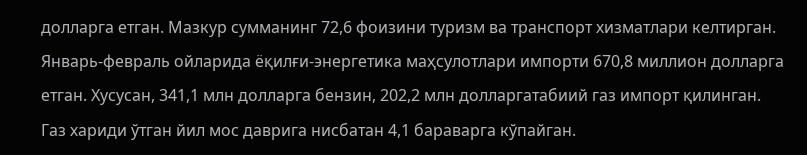долларга етган. Мазкур сумманинг 72,6 фоизини туризм ва транспорт хизматлари келтирган.
Январь-февраль ойларида ёқилғи-энергетика маҳсулотлари импорти 670,8 миллион долларга етган. Хусусан, 341,1 млн долларга бензин, 202,2 млн долларгатабиий газ импорт қилинган. Газ хариди ўтган йил мос даврига нисбатан 4,1 бараварга кўпайган.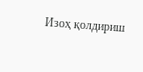Изоҳ қолдириш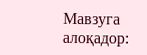Мавзуга алоқадор: